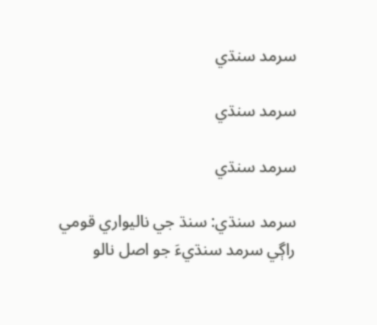سرمد سنڌي

سرمد سنڌي

سرمد سنڌي

سرمد سنڌي: سنڌ جي ناليواري قومي راڳي سرمد سنڌيءَ جو اصل نالو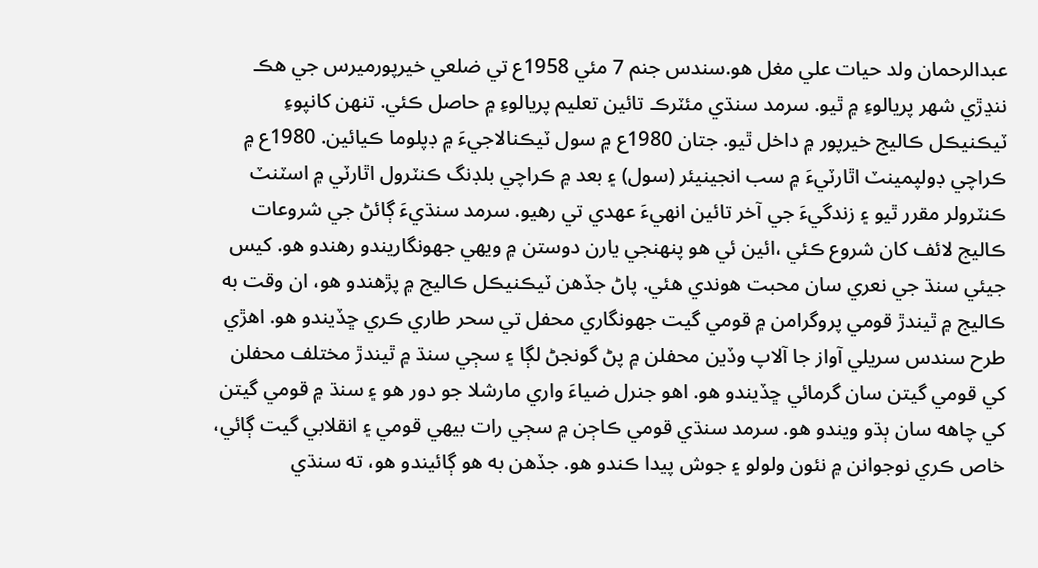عبدالرحمان ولد حيات علي مغل هو.سندس جنم 7 مئي 1958ع تي ضلعي خيرپورميرس جي هڪ ننڍڙي شهر پريالوءِ ۾ ٿيو. سرمد سنڌي مئٽرڪ تائين تعليم پريالوءِ ۾ حاصل ڪئي. تنهن کانپوءِ ٽيڪنيڪل ڪاليج خيرپور ۾ داخل ٿيو. جتان 1980ع ۾ سول ٽيڪنالاجيءَ ۾ ڊپلوما ڪيائين. 1980ع ۾ ڪراچي ڊولپمينٽ اٿارٽيءَ ۾ سب انجينيئر (سول) ۽ بعد ۾ ڪراچي بلڊنگ ڪنٽرول اٿارٽي ۾ اسٽنٽ ڪنٽرولر مقرر ٿيو ۽ زندگيءَ جي آخر تائين انهيءَ عهدي تي رهيو. سرمد سنڌيءَ ڳائڻ جي شروعات ڪاليج لائف کان شروع ڪئي ،ائين ئي هو پنهنجي يارن دوستن ۾ ويهي جھونگاريندو رهندو هو. کيس جيئي سنڌ جي نعري سان محبت هوندي هئي. پاڻ جڏهن ٽيڪنيڪل ڪاليج ۾ پڙهندو هو، ان وقت به ڪاليج ۾ ٿيندڙ قومي پروگرامن ۾ قومي گيت جھونگاري محفل تي سحر طاري ڪري ڇڏيندو هو. اهڙي طرح سندس سريلي آواز جا آلاپ وڏين محفلن ۾ پڻ گونجڻ لڳا ۽ سڄي سنڌ ۾ ٿيندڙ مختلف محفلن کي قومي گيتن سان گرمائي ڇڏيندو هو. اهو جنرل ضياءَ واري مارشلا جو دور هو ۽ سنڌ ۾ قومي گيتن کي چاهه سان ٻڌو ويندو هو. سرمد سنڌي قومي ڪاڄن ۾ سڄي رات بيهي قومي ۽ انقلابي گيت ڳائي، خاص ڪري نوجوانن ۾ نئون ولولو ۽ جوش پيدا ڪندو هو. جڏهن به هو ڳائيندو هو، ته سنڌي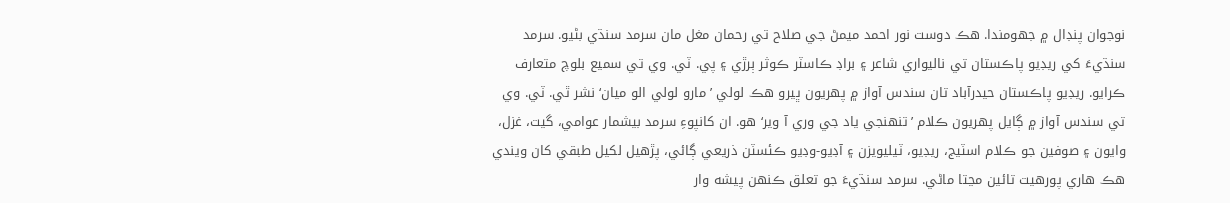نوجوان پنڊال ۾ جھومندا. هڪ دوست نور احمد ميمڻ جي صلاح تي رحمان مغل مان سرمد سنڌي بڻيو. سرمد سنڌيءَ کي ريڊيو پاڪستان تي ناليواري شاعر ۽ براڊ ڪاسٽر ڪوثر ٻرڙي ۽ پي. ٽي. وي تي سميع بلوچ متعارف ڪرايو. ريڊيو پاڪستان حيدرآباد تان سندس آواز ۾ پهريون ڀيرو هڪ لولي ’مارو لولي الو ميان‘ نشر ٿي. ٽي. وي تي سندس آواز ۾ ڳايل پهريون ڪلام ’تنهنجي ياد جي وري آ وير‘ هو. ان کانپوءِ سرمد بيشمار عوامي، گيت، غزل، وايون ۽ صوفين جو ڪلام اسٽيج، ريڊيو، ٽيليويزن ۽ آڊيو-وڊيو ڪئسٽن ذريعي ڳائي، پڙهيل لکيل طبقي کان ويندي هڪ هاري پورهيت تائين مڃتا ماڻي. سرمد سنڌيءَ جو تعلق ڪنهن پيشه وار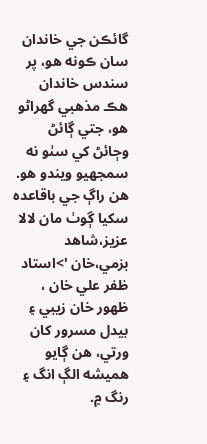گائڪن جي خاندان سان ڪونه هو، پر سندس خاندان هڪ مذهبي گھراڻو هو، جتي ڳائڻ وڄائڻ کي سٺو نه سمجھيو ويندو هو. هن راڳ جي باقاعده سکيا ڳوٺ مان لالا عزيز،شاهد بزمي،خان '>استاد ظفر علي خان ، ظهور خان زيبي ۽ بيدل مسرور کان ورتي، هن ڳايو هميشه الڳ انگ ۽ رنگ ۾.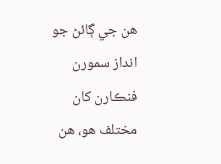هن جي ڳائڻ جو انداز سمورن فنڪارن کان مختلف هو، هن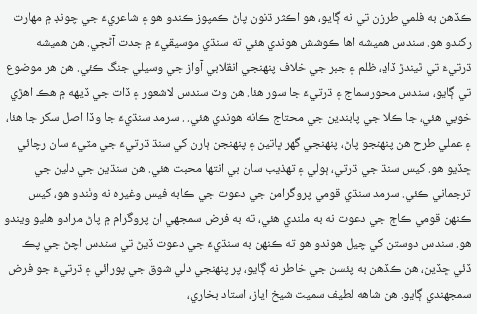ڪڏهن به فلمي طرزن تي نه ڳايو، هو اڪثر ڌنون پاڻ ڪمپوز ڪندو هو ۽ شاعريءَ جي چونڊ ۾ مهارت رکندو هو. سندس هميشه اها ڪوشش هوندي هئي ته سنڌي موسيقيءَ ۾ جدت آڻجي. هن هميشه ڌرتيءَ تي ٿيندڙ ڏاڍ، ظلم ۽ جبر جي خلاف پنهنجي انقلابي آواز جي وسيلي جنگ ڪئي. هن هر موضوع تي ڳايو، سندس محورسماج ۽ ڌرتيءَ جا سور هئا. هن وٽ سندس لاشعور ۽ ڏات جي ڏيهه ۾ هڪ اهڙي خوبي هئي، جا ڪلا جي پابندين جي محتاج ڪانه هوندي هئي. . سرمد سنڌيءَ جا وڏا اصل سکر جا هئا، ۽ عملي طرح هن پنهنجو پاڻ، پنهنجي گھر ڀاتين ۽ پنهنجن ٻارن کي سنڌ ڌرتيءَ جي مٽيءَ سان رچائي ڇڏيو هو. کيس سنڌ جي ڌرتي، ٻولي ۽ تهذيب سان بي انتها محبت هئي. هن سنڌين جي دلين جي ترجماني ڪئي. سرمد سنڌي قومي پروگرامن جي دعوت جي ڪابه فيس وغيره نه وٺندو هو، کيس ڪنهن قومي ڪاڄ جي دعوت نه به ملندي هئي، ته به فرض سمجھي ان پروگرام ۾ پاڻ مرادو هليو ويندو هو. سندس دوستن کي چيل هوندو هو ته ڪنهن به سنڌيءَ جي دعوت ڏيڻ تي سندس اچڻ جي پڪ ڏئي ڇڏين، هن ڪڏهن به پئسن جي خاطر نه ڳايو، پر پنهنجي دلي شوق جي پورائي ۽ ڌرتيءَ جو فرض سمجھندي ڳايو. هن شاهه لطيف سميت شيخ اياز، استاد بخاري،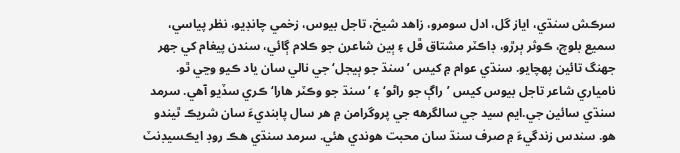سرڪش سنڌي، اياز گل، ادل سومرو، زاهد شيخ، تاجل بيوس، زخمي چانڊيو، نظر پياسي، سميع بلوچ، ڪوثر ٻرڙو، ڊاڪٽر مشتاق ڦل ۽ ٻين شاعرن جو ڪلام ڳائي، سندن پيغام کي جھر جھنگ تائين پهچايو. سنڌي عوام ۾ کيس ’سنڌ جو ٻيجل‘ جي نالي سان ياد ڪيو وڃي ٿو. نامياري شاعر تاجل بيوس کيس ’راڳ جو راڻو‘ ۽ ’سنڌ جو وڪٽر هارا‘ ڪري سڏيو آهي. سرمد سنڌي سائين جي.ايم سيد جي سالگرهه جي پروگرامن ۾ هر سال پابنديءَ سان شريڪ ٿيندو هو. سندس زندگيءَ ۾ صرف سنڌ سان محبت هوندي هئي. سرمد سنڌي هڪ روڊ ايڪسيڊنٽ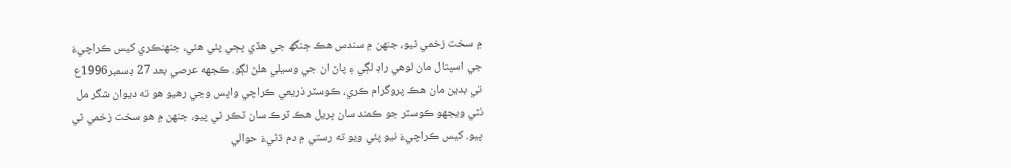۾ سخت زخمي ٿيو، جنهن ۾ سندس هڪ ڄنگھ جي هڏي ڀڄي پئي هئي، جنهنڪري کيس ڪراچيءَ جي اسپتال مان لوهي راڊ لڳي ۽ پاڻ ان جي وسيلي هلڻ لڳو. ڪجھه عرصي بعد 27 ڊسمبر1996ع تي بدين مان هڪ پروگرام ڪري، ڪوسٽر ذريعي ڪراچي واپس وڃي رهيو هو ته ديوان شگر مل ٺٽي ويجھو ڪوسٽر جو ڪمند سان ڀريل هڪ ٽرڪ سان ٽڪر ٿي پيو، جنهن ۾ هو سخت زخمي ٿي پيو. کيس ڪراچيءَ نيو پئي ويو ته رستي ۾ دم ڌڻيءَ حوالي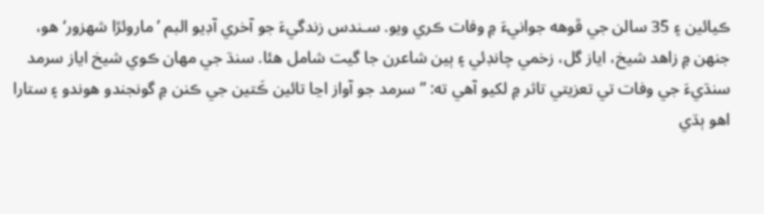ڪيائين ۽ 35 سالن جي ڦوهه جوانيءَ ۾ وفات ڪري ويو. سـندس زندگيءَ جو آخري آڊيو البم ’ماروئڙا شهزور‘ هو، جنهن ۾ زاهد شيخ، اياز گل، زخمي چانڊئي ۽ ٻين شاعرن جا گيت شامل هئا. سنڌ جي مهان ڪوي شيخ اياز سرمد سنڌيءَ جي وفات تي تعزيتي تاثر ۾ لکيو آهي ته: ”سرمد جو آواز اڃا تائين ڪَتين جي ڪنن ۾ گونجندو هوندو ۽ ستارا اهو ٻڌي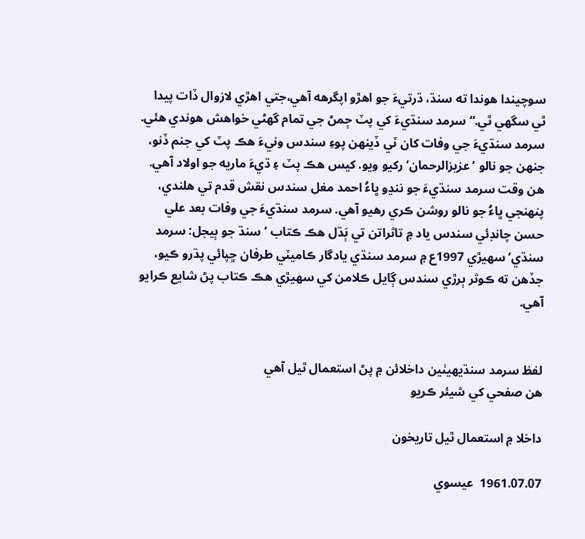سوچيندا هوندا ته سنڌ، ڌرتيءَ جو اهڙو اپگرهه آهي،جتي اهڙي لازوال ڏات پيدا ٿي سگھي ٿي.“ سرمد سنڌيءَ کي پٽ ڄمڻ جي تمام گهڻي خواهش هوندي هئي. سرمد سنڌيءَ جي وفات کان ٽي ڏينهن پوءِ سندس ونيءَ هڪ پٽ کي جنم ڏنو، جنهن جو نالو ’عزيزالرحمان‘ رکيو ويو. کيس هڪ پٽ ۽ ڌيءَ ماريه جو اولاد آهي. هن وقت سرمد سنڌيءَ جو ننڍو ڀاءُ احمد مغل سندس نقش قدم تي هلندي، پنهنجي ڀاءُ جو نالو روشن ڪري رهيو آهي. سرمد سنڌيءَ جي وفات بعد علي حسن چانڊئي سندس ياد ۾ تاثراتن تي ٻَڌل هڪ ڪتاب ’سنڌ جو ٻيجل: سرمد سنڌي‘سهيڙي 1997ع ۾ سرمد سنڌي يادگار ڪاميٽي طرفان ڇپائي پڌرو ڪيو، جڏهن ته ڪوثر ٻرڙي سندس ڳايل ڪلامن کي سهيڙي هڪ ڪتاب پڻ شايع ڪرايو آهي.


لفظ سرمد سنڌيھيٺين داخلائن ۾ پڻ استعمال ٿيل آھي
هن صفحي کي شيئر ڪريو

داخلا ۾ استعمال ٿيل تاريخون

1961.07.07  عيسوي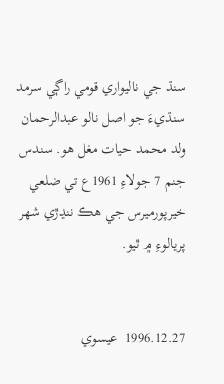سنڌ جي ناليواري قومي راڳي سرمد سنڌيءَ جو اصل نالو عبدالرحمان ولد محمد حيات مغل هو. سندس جنم 7 جولاءِ 1961ع تي ضلعي خيرپورميرس جي هڪ ننڍڙي شهر پريالوءِ ۾ ٿيو.


1996.12.27  عيسوي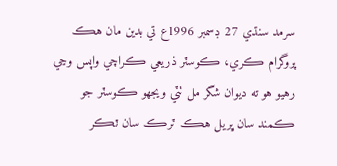سرمد سنڌي 27 ڊسمبر 1996ع تي بدين مان هڪ پروگرام ڪري، ڪوسٽر ذريعي ڪراچي واپس وڃي رهيو هو ته ديوان شگر مل ٺٽي ويجھو ڪوسٽر جو ڪمند سان ڀريل هڪ ٽرڪ سان ٽڪر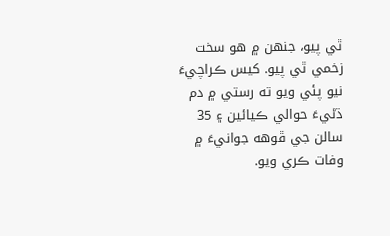ٿي پيو، جنهن ۾ هو سخت زخمي ٿي پيو. کيس ڪراچيءَ نيو پئي ويو ته رستي ۾ دم ڌڻيءَ حوالي ڪيائين ۽ 35 سالن جي ڦوهه جوانيءَ ۾ وفات ڪري ويو.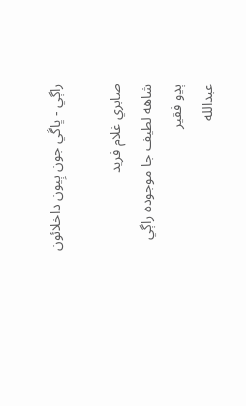راڳي - ڀاڱي جون ٻِيون داخلائون

صابري غلام فريد
شاهه لطيف جا موجوده راڳي
ٻڍو فقير
عبدالله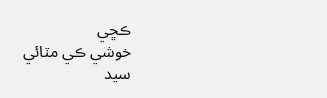ڪڇي
خوشي ڪي مٽائي
سيد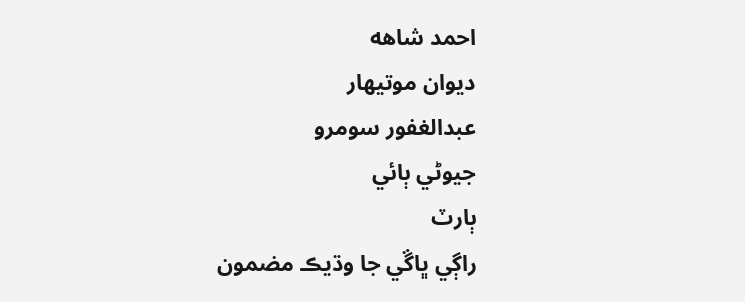احمد شاهه
ديوان موتيهار
عبدالغفور سومرو
جيوڻي ٻائي
ٻارٽ
راڳي ڀاڱي جا وڌيڪ مضمون